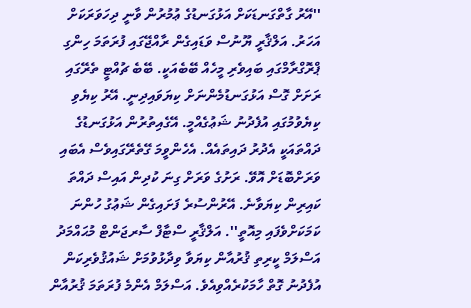''އޭރު ގާތްގަނޑަކަށް އަޅުގަނޑުގެ ޢުމުރުން ވާނީ ދިހަވަރަކަށް އަހަރު. އަލްޤާރީ ޔޫނުސް ވަޑައިގެން ރާއްޖޭގައި ފުރަތަމަ ހިންގި ޕްރޮގްރާމްގައި ބައިވެރި މީހެއް ބޭބެއަކީ. ބޭބެ ޗުއްޓީ ތެރޭގައި ރަށަށް ގޮސް އަޅުގަނޑުމެންނަށް ކިޔަވައިދިނީ. އޭރު ކިޔެވި ކިޔެވުމުގައި އުފެދުނު ޝަޢުގެއްމީ. އޭގެއިތުރުން އަޅުގަނޑުގެ ދައްތައަކީ އެދުރު ދައިތައެއް. އެހެންވީމަ ގޭތެރޭގައިވެސް އެބައި ވަރަށްބޮޑަށް އޮވޭ. ރަށުގެ ވަރަށް ގިނަ ކުދިން އައިސް ދައްތަ ކައިރިން ކިޔަވާނެ. އޭރުންސުރެ ފަށައިގެން ޝަޢުގު ހުންނަ ކަމަކަށްވެފައި މިއޮތީ''. އަލްޤާރީ ސްޓާފް ސާރޖަންޓް މުޙައްމަދު އަސްލަމް ކީރިތި ޤުރުއާން ކިޔަވާ ވިދާޅުވުމަށް ޝައުޤުވެރިކަން އުފެދުނު ގޮތް ހާމަކުރެއްވިއެވެ. އަސްލަމް އެންމެ ފުރަތަމަ ޤުރުއާން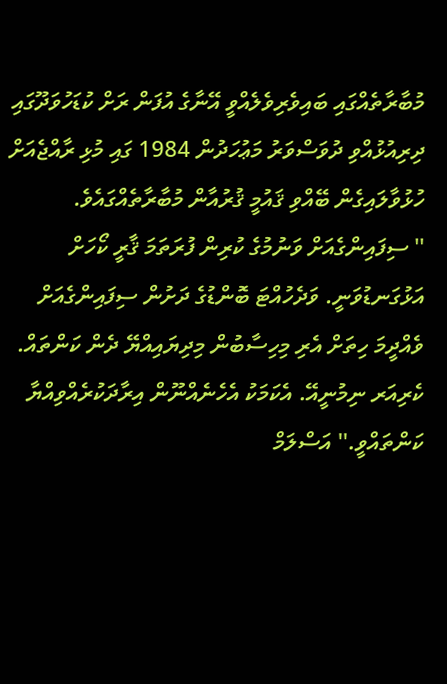މުބާރާތެއްގައި ބައިވެރިވެލެއްވީ އޭނާގެ އުފަން ރަށް ކުޑަހުވަދޫގައި ދިރިއުޅުއްވި ދުވަސްވަރު މަޢުހަދުން 1984 ގައި މުޅި ރާއްޖެއަށް ހުޅުވާލައިގެން ބޭއްވި ޤައުމީ ޤުރުއާން މުބާރާތެއްގައެވެ.
'' ސިފައިންގެއަށް ވަނުމުގެ ކުރިން ފުރަތަމަ ޤާރީ ކޯހަށް އަޅުގަނޑުވަނީ. ވަދެހުއްޓަ ބޮންޑުގެ ދަށުން ސިފައިންގެއަށް ވެއްދީމަ ހިތަށް އެރި މިހިސާބުން މިދިޔައިއްޔޭ ދެން ކަންތައް. ކެރިއަރ ނިމުނީއޭ. އެކަމަކު އެހެނެއްނޫން އިރާދަކުރެއްވިއްޔާ ކަންތައްވީ.'' އަސްލަމް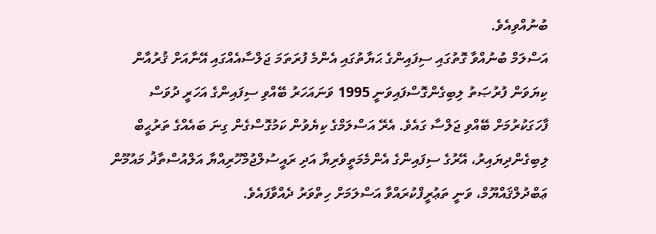ބުނުއްވިއެވެ.
އަސްލަމް ބުނުއްވާ ގޮތުގައި ސިފައިންގެ ޙަޔާތުގައި އެންމެ ފުރަތަމަ ޖަލްސާއެއްގައި އޭނާއަށް ޤުރުއާން ކިޔަވަން ފުރުޞަތު ލިބިގެންގޮސްފައިވަނީ 1995 ވަނައަހަރު ބޭއްވި ސިފައިންގެ އަހަރީ ދުވަސް ފާހަގަކުރުމަށް ބޭއްވި ޖަލްސާ ގައެވެ. އެރޭ އަސްލަމްގެ ކިޔެވުން ކަމުގޮސްގެން ގިނަ ބައެއްގެ ތަރުޙީބް ލިބިގެންދިޔައިރު، އޭރުގެ ސިފައިންގެ އެންމެމަތީވެރިޔާ އަދި ރައީސުލްޖުމްހޫރިއްޔާ އަލްއުސްތާޛު މައުމޫން ޢަބްދުލްޤައްޔޫމް، ވަނީ ތަޢުރީފްކުރައްވާ އަސްލަމަށް ހިތްވަރު ދެއްވާފައެވެ.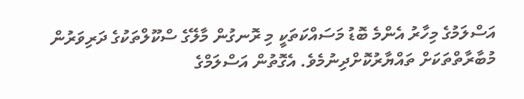އަސްލަމުގެ މިހާރު އެންމެ ބޮޑު މަސައްކަތަކީ މި ރޮނގުން މާލޭގެ ސްކޫލްތަކުގެ ދަރިވަރުން މުބާރާތްތަކަށް ތައްޔާރުކޮށްދިނުމެވެ. އެގޮތުން އަސްލަމްގެ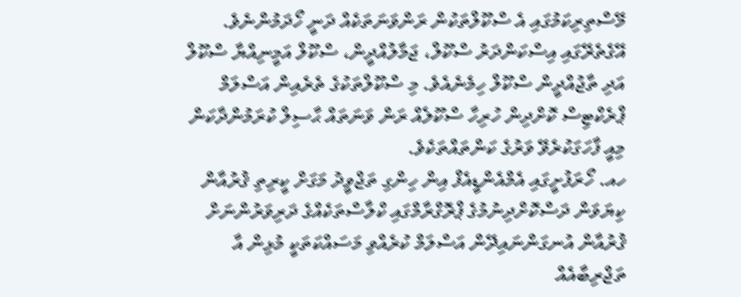މޭސްތިރިކަމުގައި އެ ސްކޫލްތަކުން ރަންވަނަތަކެއް ދަނީ ހޯދަމުންނެވެ. އޭގެތެރޭގައި އިސްކަންދަރު ސްކޫލް، ޖަމާލުއްދީން، ސްކޫލް އަމީނިއްޔާ ސްކޫލް އަދި ތާޖުއްދީން ސްކޫލް ހިމެނެއެވެ. މި ސްކޫލްތަކުގެ ތެރެއިން އަސްލަމް ޕްރެކްޓިސް ކޮށްދިން ހުރިހާ ސްކޫލެއް ރަން ވަނަތައް ޙާސިލް ކުރަމުންދާކަން މިއީ ފާހަގަކުރެވޭ ވަރުގެ ކަންތައްތަކެވެ.
ހއ. ހޯރަފުށީގައި އެމްއެންޑީއެފް އިން ހިންގި ތަޖްވީދު މަގަށް ކީރިތި ޤުރުއާން ކިޔަވަން ދަސްކޮށްދިނުމުގެ ޕްރޮގްރާމްގައި ކްލާސްތަކެއްގެ ދަރިވަރުންނަށް ޤުރުއާން އުނގަންނައިދޭން އަސްލަމް ކުރެއްވި މަސައްކަތަކީ މުޅިން އާ ތަޖްރިބާއެއް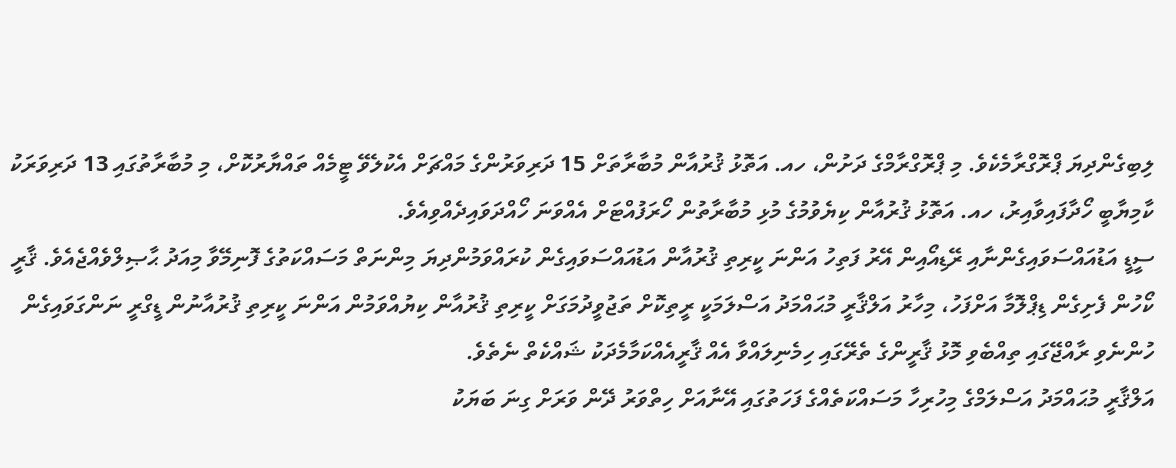ލިބިގެންދިޔަ ޕްރޮގްރާމެކެވެ. މި ޕްރޮގްރާމްގެ ދަށުން، ހއ. އަތޮޅު ޤުރުއާން މުބާރާތަށް 15 ދަރިވަރުންގެ މައްޗަށް އެކުލެވޭ ޓީމެއް ތައްޔާރުކޮށް، މި މުބާރާތުގައި 13 ދަރިވަރަކު ކާމިޔާބީ ހޯދާފައިވާއިރު، ހއ. އަތޮޅު ޤުރުއާން ކިޔެވުމުގެ މުޅި މުބާރާތުން ހޯރަފުއްޓަށް އެއްވަނަ ހޯއްދަވައިދެއްވިއެވެ.
ސީޑީ އަޑުއައްސަވައިގެންނާއި ރޭޑިއޯއިން އޭރު ފަތިހު އަންނަ ކީރިތި ޤުރުއާން އަޑުއައްސަވައިގެން ކުރައްވަމުންދިޔަ މިންނަތް މަސައްކަތުގެ ފޮނިމޭވާ މިއަދު ޙާޞިލްވެއްޖެއެވެ. ޤާރީ ކޯހުން ފެށިގެން ޑިޕްލޮމާ އަށްފަހު، މިހާރު އަލްޤާރީ މުޙައްމަދު އަސްލަމަކީ ރީތިކޮށް ތަޖުވީދުމަގަށް ކީރިތި ޤުރުއާން ކިޔުއްވަމުން އަންނަ ކީރިތި ޤުރުއާނުން ޑީގްރީ ނަންގަވައިގެން ހުންނެވި ރާއްޖޭގައި ތިއްބެވި މޮޅު ޤާރީންގެ ތެރޭގައި ހިމެނިލައްވާ އެއް ޤާރީއެއްކަމާމެދަކު ޝައްކެތް ނެތެވެ.
އަލްޤާރީ މުޙައްމަދު އަސްލަމްގެ މިހުރިހާ މަސައްކަތެއްގެ ފަހަތުގައި އޭނާއަށް ހިތްވަރު ދޭން ވަރަށް ގިނަ ބަޔަކު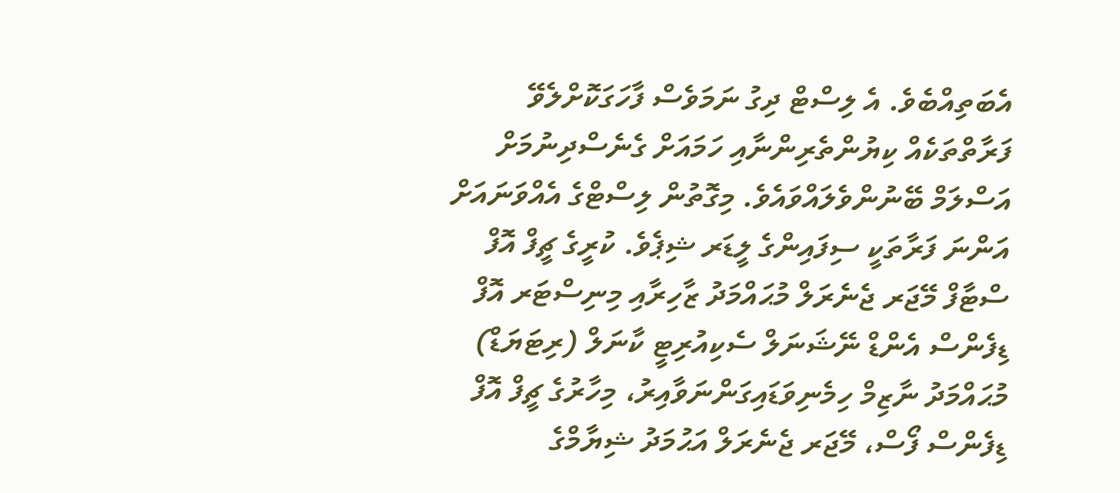އެބަތިއްބެވެ. އެ ލިސްޓް ދިގު ނަމަވެސް ފާހަގަކޮށްލެވޭ ފަރާތްތަކެއް ކިޔުންތެރިންނާއި ހަމައަށް ގެނެސްދިނުމަށް އަސްލަމް ބޭނުންވެލައްވައެވެ. މިގޮތުން ލިސްޓްގެ އެއްވަނައަށް އަންނަ ފަރާތަކީ ސިފައިންގެ ލީޑަރ ޝިޕެވެ. ކުރީގެ ޗީފް އޮފް ސްޓާފް މޭޖަރ ޖެނެރަލް މުޙައްމަދު ޒާހިރާއި މިނިސްޓަރ އޮފް ޑިފެންސް އެންޑް ނޭޝަނަލް ސެކިއުރިޓީ ކާނަލް (ރިޓަޔަޑް) މުޙައްމަދު ނާޒިމް ހިމެނިވަޑައިގަންނަވާއިރު، މިހާރުގެ ޗީފް އޮފް ޑިފެންސް ފޯސް، މޭޖަރ ޖެނެރަލް އަޙުމަދު ޝިޔާމްގެ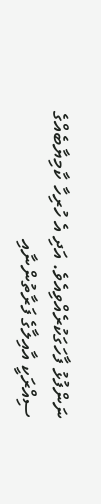ނަންފުޅު ފާހަގަކުރެއްވިއެވެ. އަދި އެ ހުރިހާ ކާމިޔާބެއްގެ ސިއްރަކީ އާއިލާގެ ފަރާތުންނާއި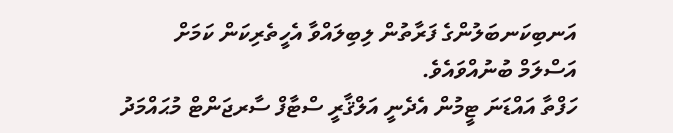އަނބިކަނބަލުންގެ ފަރާތުން ލިބިލައްވާ އެހީތެރިކަން ކަމަށް އަސްލަމް ބުނުއްވައެވެ.
ހަފްތާ އައްޑަނަ ޓީމުން އެދެނީ އަލްޤާރީ ސްޓާފް ސާރޖަންޓް މުޙައްމަދު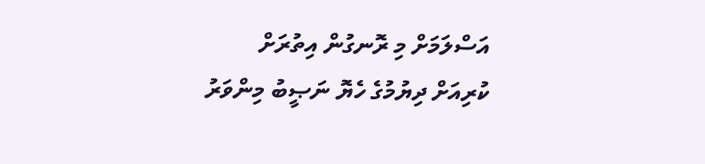އަސްލަމަށް މި ރޮނގުން އިތުރަށް ކުރިއަށް ދިޔުމުގެ ހެޔޮ ނަޞީބު މިންވަރު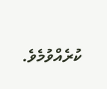ކުރެއްވުމެވެ.